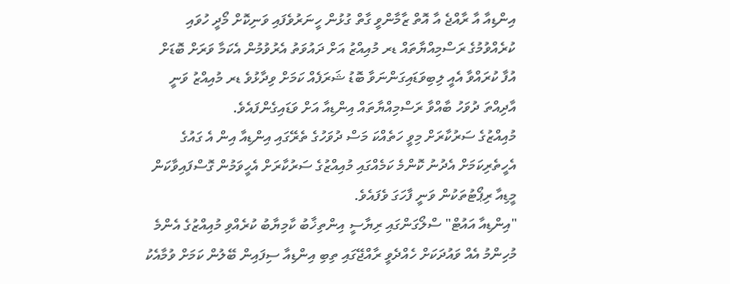އިންޑިއާ އާ ރާއްޖެ އާ އޮތް ޒާމާންވީ ގާތް ގުޅުން ހީނަރުވެފައި ވަނިކޮށް މޯދީ ހުވައި ކުރެއްވުމުގެ ރަސްމިއްޔާތައް ޑރ މުއިއްޒު އަށް ދައުވަތު އެރުވުމުން އެކަމާ ވަރަށް ބޮޑަށް އުފާ ކުރައްވާ އެއީ ލިބިވަޑައިގަންނަވާ ބޮޑު ޝަރަފެއް ކަމަށް ވިދާޅުވެ ޑރ މުއިއްޒު ވަނީ އާދިއްތަ ދުވަހު ބާއްވާ ރަސްމިއްޔާތައް އިންޑިއާ އަށް ވަޑައިގެންފައެވެ.
މުއިއްޒުގެ ސަރުކާރަށް މިވީ ހަތެއްކަ މަސް ދުވަހުގެ ތެރޭގައި އިންޑިއާ އިން އެ ގައުގެ އެހީތެރިކަމަށް އެދުނު ކޮންމެ ކަމެއްގައި މުއިއްޒުގެ ސަރުކާރަށް އެހީވަމުން ގޮސްފައިވާކަން މީޑިއާ ރިޕޯޓުތަކުން ވަނީ ފާހަގަ ވެފައެވެ.
"އިންޑިއާ އައުޓް" ސްލޯގަންގައި ރިޔާސީ އިންތިޚާބު ކާމިޔާބު ކުރެއްވި މުއިއްޒުގެ އެންމެ މުހިންމު އެއް ވައުދަކަށް ހެއްދެވީ ރާއްޖޭގައި ތިބި އިންޑިއާ ސިފައިން ބޭލުން ކަމަށް ވުމާއެކު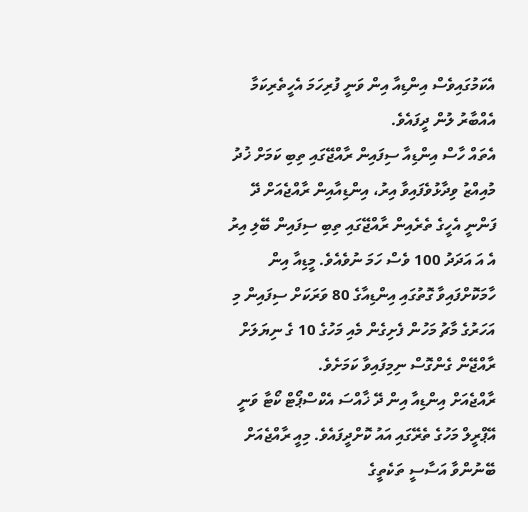އެކަމުގައިވެސް އިންޑިއާ އިން ވަނީ ފުރިހަމަ އެހީތެރިކަމާ އެއްބާރު ލުން ދީފައެވެ.
އެތައް ހާސް އިންޑިއާ ސިފައިން ރާއްޖޭގައި ތިބި ކަމަށް ޚުދު މުއިއްޒު ވިދާޅުވެފައިވާ އިރު، އިންޑިއާއިން ރާއްޖެއަށް ދޭ ފަންނީ އެހީގެ ތެރެއިން ރާއްޖޭގައި ތިބި ސިފައިން ބޭލި އިރު އެ އަ އަދަދު 100 ވެސް ހަމަ ނުވެއެވެ. މީޑިއާ އިން ހާމަކޮށްފައިވާ ގޮތުގައި އިންޑިއާގެ 80 ވަރަކަށް ސިފައިން މި އަހަރުގެ މާޗު މަހުން ފެށިގެން މެއި މަހުގެ 10 ގެ ނިޔަލަށް ރާއްޖޭން ގެންގޮސް ނިމިފައިވާ ކަމަށެވެ.
ރާއްޖެއަށް އިންޑިއާ އިން ދޭ ޚާއްސަ އެކްސްޕޯޓް ކޯޓާ ވަނީ އޭޕްރީލް މަހުގެ ތެރޭގައި އައު ކޮށްދީފައެވެ. މިއީ ރާއްޖެއަށް ބޭނުންވާ އަސާސީ ތަކެތީގެ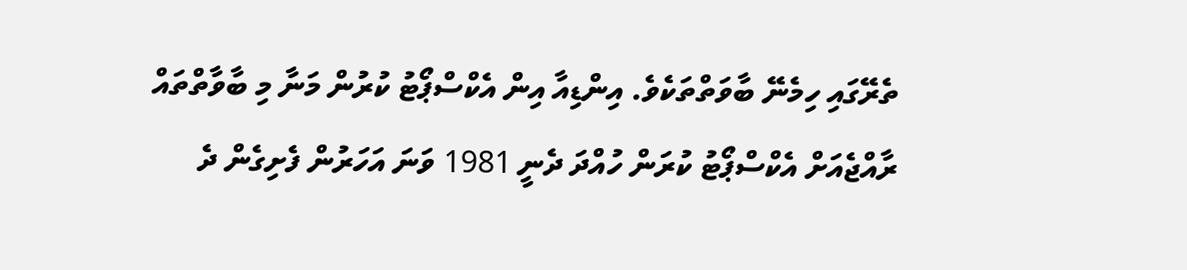ތެރޭގައި ހިމެނޭ ބާވަތްތަކެވެ. އިންޑިއާ އިން އެކްސްޕޯޓު ކުރުން މަނާ މި ބާވާތްތައް ރާއްޖެއަށް އެކްސްޕޯޓު ކުރަން ހުއްދަ ދެނީ 1981 ވަނަ އަހަރުން ފެށިގެން ދެ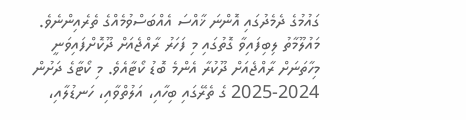ގައުމުގެ ދެމެދުގައި އޮންނަ ޚާއްސަ އެއްބަސްވުމެއްގެ ތެރެއިންނެވެ. މައުލޫމާތު ލިބިފައިވާ ގޮތުގައި މި ފަހަރު ރާއްޖެއަށް ދޫކޮށްފައިވަނީ މިހާތަނަށް ރާއްޖެއަށް ދޫކުރާ އެންމެ ބޮޑު ކޯޓާއެވެ. މި ކޯޓާގެ ދަށުން 2024-2025 ގެ ތެރޭގައި ބިހާއި، އަލުތްވާއި، ހަނޑުލާއި،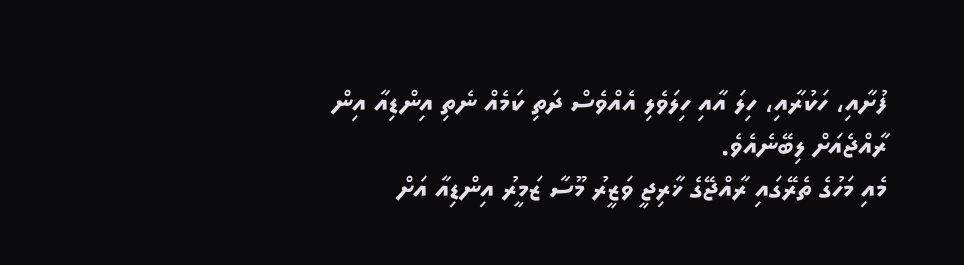ފުށާއި، ހަކުރާއި، ހިލަ އާއި ހިލަވެލި އެއްވެސް ދަތި ކަމެއް ނެތި އިންޑިއާ އިން ރާއްޖެއަށް ލިބޭނެއެވެ.
މެއި މަހުގެ ތެރޭގައި ރާއްޖޭގެ ޚާރިޖީ ވަޒީރު މޫސާ ޒަމީރު އިންޑިއާ އަށް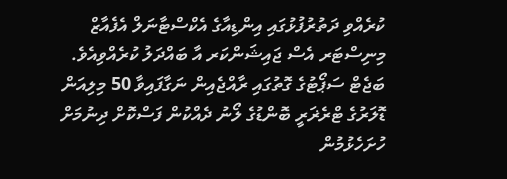ކުރެއްވި ދަތުރުފުޅުގައި އިންޑިއާގެ އެކްސްޓާނަލް އެފެއާޒް މިނިސްޓަރ އެސް ޖައިޝަންކަރ އާ ބައްދަލު ކުރެއްވިއެވެ. ބަޖެޓް ސަޕޯޓުގެ ގޮތުގައި ރާއްޖެއިން ނަގާފައިވާ 50 މިލިއަން ޑޮލަރުގެ ޓްރެޜަރީ ބޮންޑުގެ ލޯނު ދެއްކުން ފަސްކޮށް ދިނުމަށް ހުށަހެޅުމުން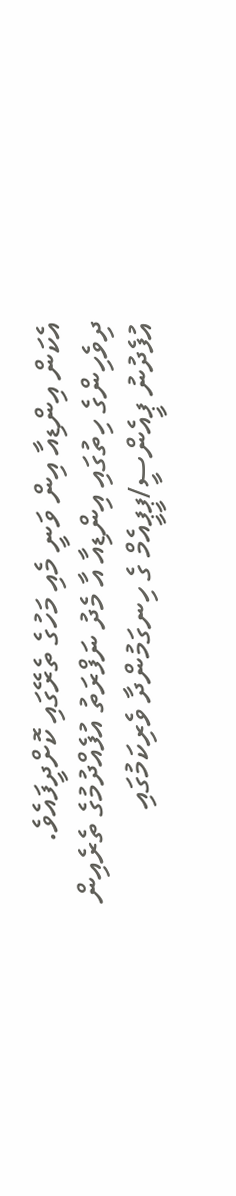އެކަން އިންޑިއާ އިން ވަނީ މެއި މަހުގެ ތެރޭގައި ކޮށްދީފައެވެ.
ދިވެހިންގެ ހިތުގައި އިންޑިއާ އާ މެދު ނަފްރަތު އުފެއްދުމުގެ ތެރެއިން އުފެދުނު ޕީއެންސީ/ޕީޕީއެމް ގެ ހިނގަމުންދާ ވެރިކަމުގައި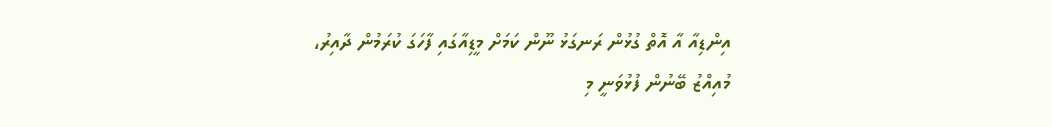އިންޑިއާ އާ އޮތް ގުޅުން ރަނގަޅު ނޫން ކަމަށް މީޑިއާގައި ފާހަގަ ކުރަމުން ދާއިރު، މުއިއްޒު ބޭނުން ފުޅުވަނީ މި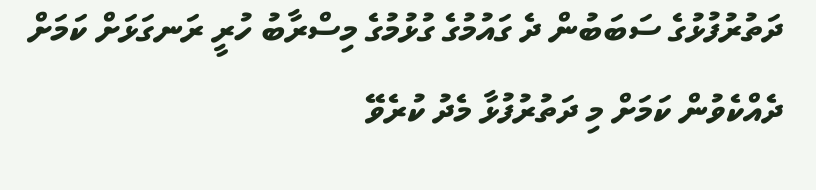ދަތުރުފުޅުގެ ސަބަބުން ދެ ގައުމުގެ ގުޅުމުގެ މިސްރާބު ހުރީ ރަނގަޅަށް ކަމަށް ދެއްކެވުން ކަމަށް މި ދަތުރުފުޅާ މެދު ކުރެވޭ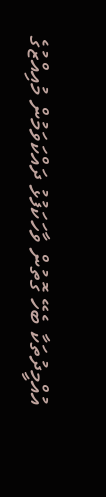އުއްމީދުތަކާ ބެހޭ ގޮތުން ވާހަކަފުޅު ދައްކަވަމުން މުއިއްޒުގެ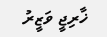ޚާރިޖީ ވަޒީރު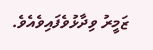ޒަމީރު ވިދާޅުވެފައިވެއެވެ.